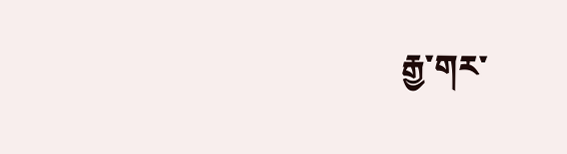རྒྱ་གར་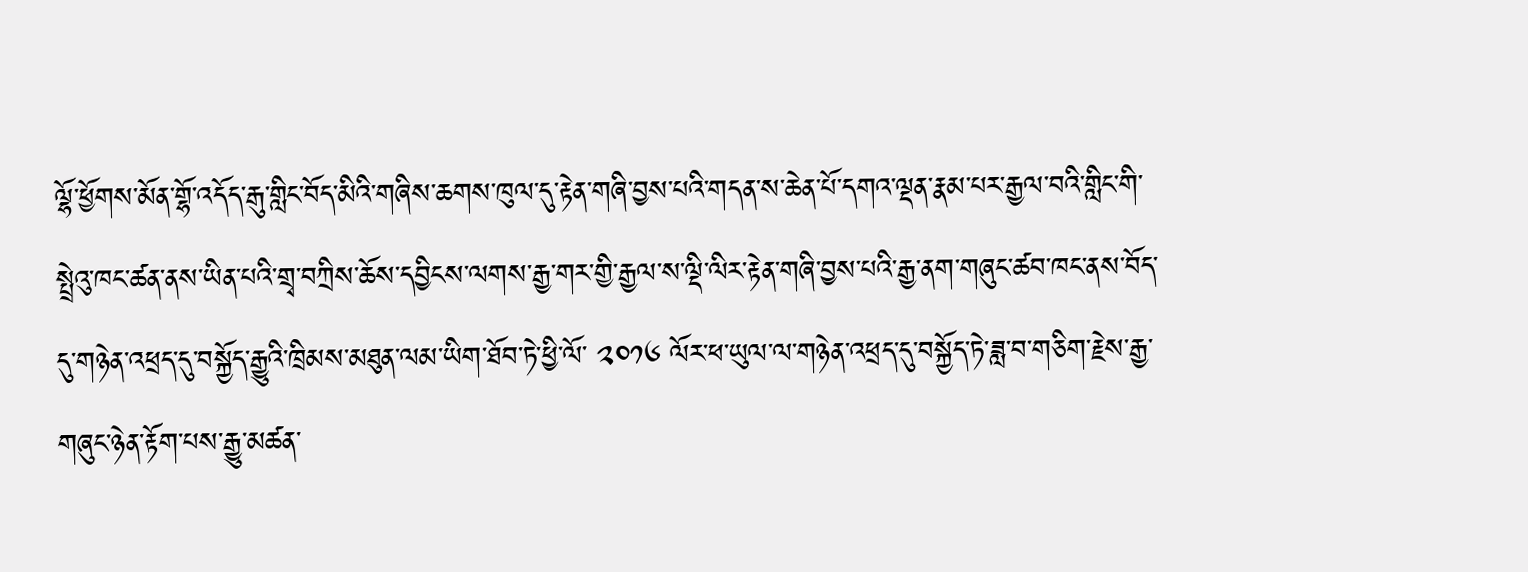ལྷོ་ཕྱོགས་མོན་གྷོ་འདོད་རྒུ་གླིང་བོད་མིའི་གཞིས་ཆགས་ཁུལ་དུ་རྟེན་གཞི་བྱས་པའི་གདན་ས་ཆེན་པོ་དགའ་ལྡན་རྣམ་པར་རྒྱལ་བའི་གླིང་གི་སྤྲེའུ་ཁང་ཚན་ནས་ཡིན་པའི་གྲྭ་བཀྲིས་ཆོས་དབྱིངས་ལགས་རྒྱ་གར་གྱི་རྒྱལ་ས་ལྡི་ལིར་རྟེན་གཞི་བྱས་པའི་རྒྱ་ནག་གཞུང་ཚབ་ཁང་ནས་བོད་དུ་གཉེན་འཕྲད་དུ་བསྐྱོད་རྒྱུའི་ཁྲིམས་མཐུན་ལམ་ཡིག་ཐོབ་ཏེ་ཕྱི་ལོ་ ༢༠༡༦ ལོར་ཕ་ཡུལ་ལ་གཉེན་འཕྲད་དུ་བསྐྱོད་ཏེ་ཟླ་བ་གཅིག་རྗེས་རྒྱ་གཞུང་ཉེན་རྟོག་པས་རྒྱུ་མཚན་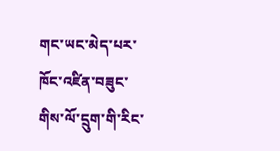གང་ཡང་མེད་པར་ཁོང་འཛིན་བཟུང་གིས་ལོ་དྲུག་གི་རིང་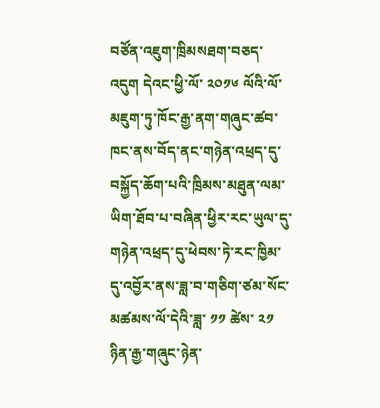བཙོན་འཇུག་ཁྲིམསཐག་བཅད་འདུག དེའང་ཕྱི་ལོ་ ༢༠༡༦ ལོའི་ལོ་མཇུག་ཏུ་ཁོང་རྒྱ་ནག་གཞུང་ཚབ་ཁང་ནས་བོད་ནང་གཉེན་འཕྲད་དུ་བསྐྱོད་ཆོག་པའི་ཁྲིམས་མཐུན་ལམ་ཡིག་ཐོབ་པ་བཞིན་ཕྱིར་རང་ཡུལ་དུ་གཉེན་འཕྲད་དུ་ཕེབས་ཏེ་རང་ཁྱིམ་དུ་འབྱོར་ནས་ཟླ་བ་གཅིག་ཙམ་སོང་མཚམས་ལོ་དེའི་ཟླ་ ༡༡ ཚེས་ ༢༡ ཉིན་རྒྱ་གཞུང་ཉེན་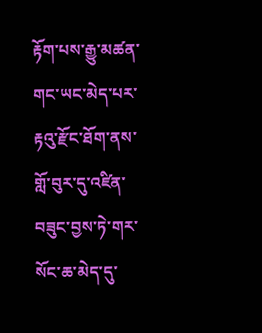རྟོག་པས་རྒྱུ་མཚན་གང་ཡང་མེད་པར་རྟའུ་རྫོང་ཐོག་ནས་གློ་བུར་དུ་འཛིན་བཟུང་བྱས་ཏེ་གར་སོང་ཆ་མེད་དུ་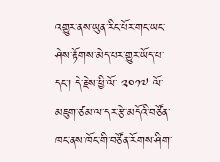འགྱུར་ནས་ཡུན་རིང་པོར་གང་ཡང་ཤེས་རྟོགས་མེད་པར་གྱུར་ཡོད་པ་དང་། དེ་རྗེས་ཕྱི་ལོ་ ༢༠༡༧ ལོ་མཇུག་ཙམ་ལ་དར་རྩེ་མདོའི་བཙོན་ཁང་ནས་ཁོང་གི་བཙོན་རོགས་ཤིག་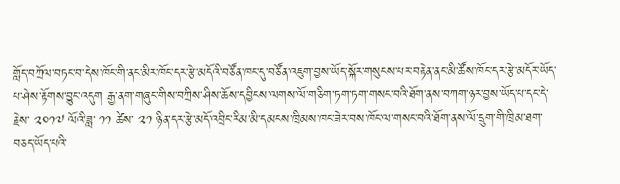གློད་བཀྲོལ་བཏང་བ་དེས་ཁོང་གི་ནང་མིར་ཁོང་དར་རྩེ་མདོའི་བཙོན་ཁང་དུ་བཙོན་འཇུག་བྱས་ཡོད་སྐོར་གསུངས་པར་བརྟེན་ནང་མི་ཚོས་ཁོང་དར་རྩེ་མདོར་ཡོད་པ་ཤེས་རྟོགས་བྱུང་འདུག རྒྱ་ནག་གཞུང་གིས་བཀྲིས་ཤིས་ཆོས་དབྱིངས་ལགས་ལོ་གཅིག་ཏག་ཏག་གསང་བའི་ཐོག་ནས་བཀག་ཉར་བྱས་ཡོད་པ་དང་དེ་རྗེས་ ༢༠༡༧ ལོའི་ཟླ་ ༡༡ ཚེས་ ༢༡ ཉིན་དར་རྩེ་མདོ་འབྲིང་རིམ་མི་དམངས་ཁྲིམས་ཁང་ཟེར་བས་ཁོང་ལ་གསང་བའི་ཐོག་ནས་ལོ་དྲུག་གི་ཁྲིམ་ཐག་བཅད་ཡོད་པའི་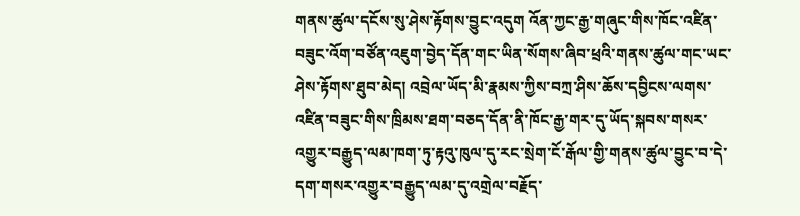གནས་ཚུལ་དངོས་སུ་ཤེས་རྟོགས་བྱུང་འདུག འོན་ཀྱང་རྒྱ་གཞུང་གིས་ཁོང་འཛིན་བཟུང་འོག་བཙོན་འཇུག་བྱེད་དོན་གང་ཡིན་སོགས་ཞིབ་ཕྲའི་གནས་ཚུལ་གང་ཡང་ཤེས་རྟོགས་ཐུབ་མེད། འབྲེལ་ཡོད་མི་རྣམས་ཀྱིས་བཀྲ་ཤིས་ཆོས་དབྱིངས་ལགས་འཛིན་བཟུང་གིས་ཁྲིམས་ཐག་བཅད་དོན་ནི་ཁོང་རྒྱ་གར་དུ་ཡོད་སྐབས་གསར་འགྱུར་བརྒྱུད་ལམ་ཁག་ཏུ་རྟའུ་ཁུལ་དུ་རང་སྲེག་ངོ་རྒོལ་གྱི་གནས་ཚུལ་བྱུང་བ་དེ་དག་གསར་འགྱུར་བརྒྱུད་ལམ་དུ་འགྲེལ་བརྗོད་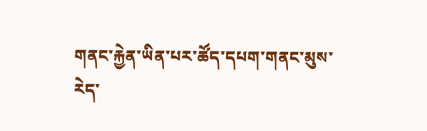གནང་རྐྱེན་ཡིན་པར་ཚོད་དཔག་གནང་མུས་རེད་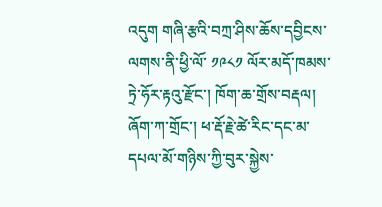འདུག གཞི་རྩའི་བཀྲ་ཤིས་ཆོས་དབྱིངས་ལགས་ནི་ཕྱི་ལོ་ ༡༩༨༡ ལོར་མདོ་ཁམས་ཏྲེ་ཧོར་རྟའུ་རྫོང་། ཁོག་ཆ་གྲོས་བརྡལ། ཞོག་ཀ་གྲོང་། ཕ་རྡོ་རྗེ་ཚེ་རིང་དང་མ་དཔལ་མོ་གཉིས་ཀྱི་བུར་སྐྱེས་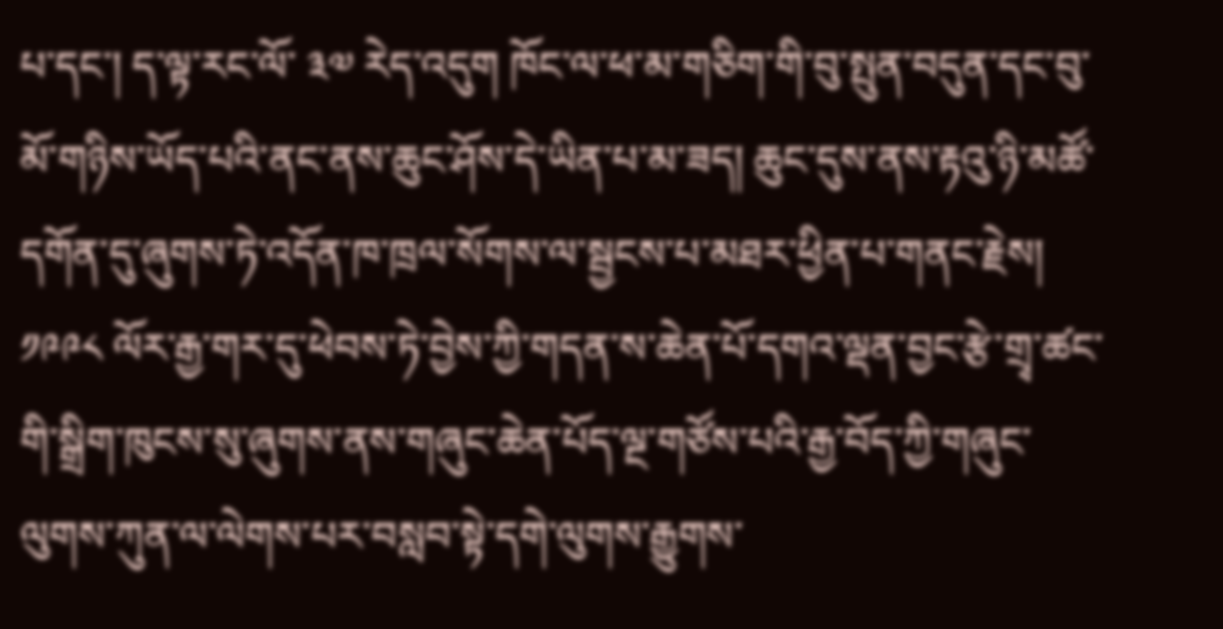པ་དང་། ད་ལྟ་རང་ལོ་ ༣༧ རེད་འདུག ཁོང་ལ་ཕ་མ་གཅིག་གི་བུ་སྤུན་བདུན་དང་བུ་མོ་གཉིས་ཡོད་པའི་ནང་ནས་ཆུང་ཤོས་དེ་ཡིན་པ་མ་ཟད། ཆུང་དུས་ནས་རྟའུ་ཉི་མཚོ་དགོན་དུ་ཞུགས་ཏེ་འདོན་ཁ་ཁྲལ་སོགས་ལ་སྦྱངས་པ་མཐར་ཕྱིན་པ་གནང་རྗེས། ༡༩༩༨ ལོར་རྒྱ་གར་དུ་ཕེབས་ཏེ་བྱེས་ཀྱི་གདན་ས་ཆེན་པོ་དགའ་ལྡན་བྱང་རྩེ་གྲྭ་ཚང་གི་སྒྲིག་ཁུངས་སུ་ཞུགས་ནས་གཞུང་ཆེན་པོད་ལྔ་གཙོས་པའི་རྒྱ་བོད་ཀྱི་གཞུང་ལུགས་ཀུན་ལ་ལེགས་པར་བསླབ་སྟེ་དགེ་ལུགས་རྒྱུགས་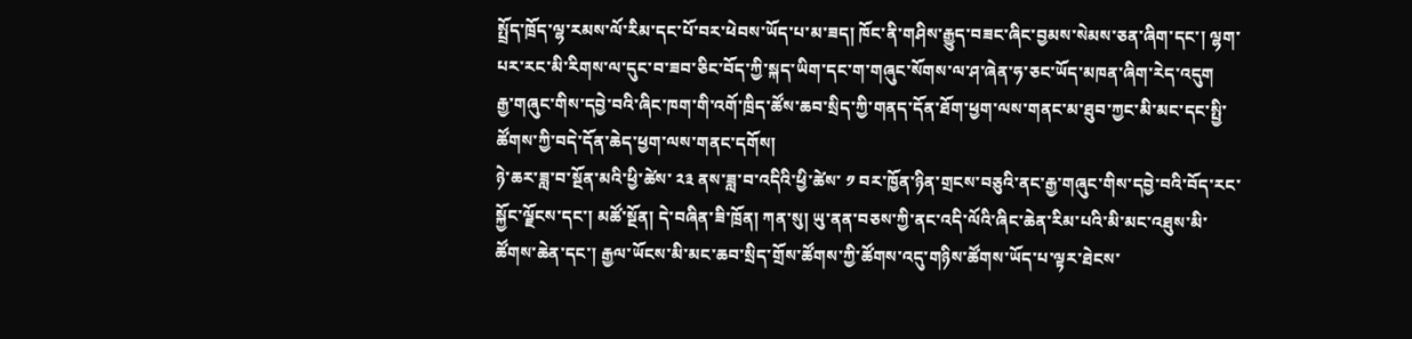སྤྲོད་ཁྲོད་ལྷ་རམས་ལོ་རིམ་དང་པོ་བར་ཕེབས་ཡོད་པ་མ་ཟད། ཁོང་ནི་གཤིས་རྒྱུད་བཟང་ཞིང་བྱམས་སེམས་ཅན་ཞིག་དང་། ལྷག་པར་རང་མི་རིགས་ལ་དུང་བ་ཟབ་ཅིང་བོད་ཀྱི་སྐད་ཡིག་དང་ག་གཞུང་སོགས་ལ་ཤ་ཞེན་ཧ་ཅང་ཡོད་མཁན་ཞིག་རེད་འདུག
རྒྱ་གཞུང་གིས་དབྱེ་བའི་ཞིང་ཁག་གི་འགོ་ཁྲིད་ཚོས་ཆབ་སྲིད་ཀྱི་གནད་དོན་ཐོག་ཕྱག་ལས་གནང་མ་ཐུབ་ཀྱང་མི་མང་དང་སྤྱི་ཚོགས་ཀྱི་བདེ་དོན་ཆེད་ཕྱག་ལས་གནང་དགོས།
ཉེ་ཆར་ཟླ་བ་སྔོན་མའི་ཕྱི་ཚེས་ ༢༣ ནས་ཟླ་བ་འདིའི་ཕྱི་ཚེས་ ༡ བར་ཁྱོན་ཉིན་གྲངས་བཅུའི་ནང་རྒྱ་གཞུང་གིས་དབྱེ་བའི་བོད་རང་སྐྱོང་ལྗོངས་དང་། མཚོ་སྔོན། དེ་བཞིན་ཟི་ཁྲོན། ཀན་སུ། ཡུ་ནན་བཅས་ཀྱི་ནང་འདི་ལོའི་ཞིང་ཆེན་རིམ་པའི་མི་མང་འཐུས་མི་ཚོགས་ཆེན་དང་། རྒྱལ་ཡོངས་མི་མང་ཆབ་སྲིད་གྲོས་ཚོགས་ཀྱི་ཚོགས་འདུ་གཉིས་ཚོགས་ཡོད་པ་ལྟར་ཐེངས་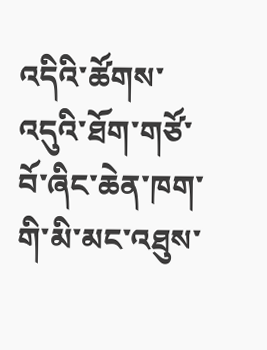འདིའི་ཚོགས་འདུའི་ཐོག་གཙོ་བོ་ཞིང་ཆེན་ཁག་གི་མི་མང་འཐུས་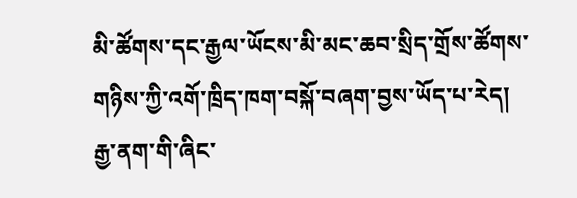མི་ཚོགས་དང་རྒྱལ་ཡོངས་མི་མང་ཆབ་སྲིད་གྲོས་ཚོགས་གཉིས་ཀྱི་འགོ་ཁྲིད་ཁག་བསྐོ་བཞག་བྱས་ཡོད་པ་རེད། རྒྱ་ནག་གི་ཞིང་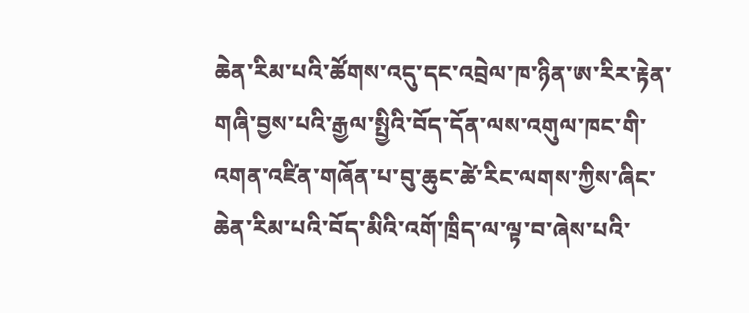ཆེན་རིམ་པའི་ཚོགས་འདུ་དང་འབྲེལ་ཁ་ཉིན་ཨ་རིར་རྟེན་གཞི་བྱས་པའི་རྒྱལ་སྤྱིའི་བོད་དོན་ལས་འགུལ་ཁང་གི་འགན་འཛིན་གཞོན་པ་བུ་ཆུང་ཚེ་རིང་ལགས་ཀྱིས་ཞིང་ཆེན་རིམ་པའི་བོད་མིའི་འགོ་ཁྲིད་ལ་ལྟ་བ་ཞེས་པའི་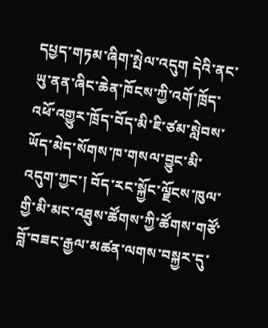དཔྱད་གཏམ་ཞིག་སྤེལ་འདུག དེའི་ནང་ཡུ་ནན་ཞིང་ཆེན་ཁོངས་ཀྱི་འགོ་ཁྲོད་འཕོ་འགྱུར་ཁྲོད་བོད་མི་ཇི་ཙམ་སླེབས་ཡོད་མེད་སོགས་ཁ་གསལ་བྱུང་མི་འདུག་ཀྱང་། བོད་རང་སྐྱོང་ལྗོངས་ཁུལ་གྱི་མི་མང་འཐུས་ཚོགས་ཀྱི་ཚོགས་གཙོ་བློ་བཟང་རྒྱལ་མཚན་ལགས་བསྐྱར་དུ་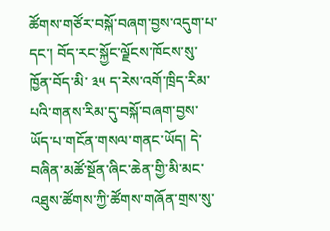ཚོགས་གཙོར་བསྐོ་བཞག་བྱས་འདུག་པ་དང་། བོད་རང་སྐྱོང་ལྗོངས་ཁོངས་སུ་ཁྱོན་བོད་མི་ ༣༥ ད་རེས་འགོ་ཁྲིད་རིམ་པའི་གནས་རིམ་དུ་བསྐོ་བཞག་བྱས་ཡོད་པ་གངོན་གསལ་གནང་ཡོད། དེ་བཞིན་མཚོ་སྔོན་ཞིང་ཆེན་གྱི་མི་མང་འཐུས་ཚོགས་ཀྱི་ཚོགས་གཞོན་གྲས་སུ་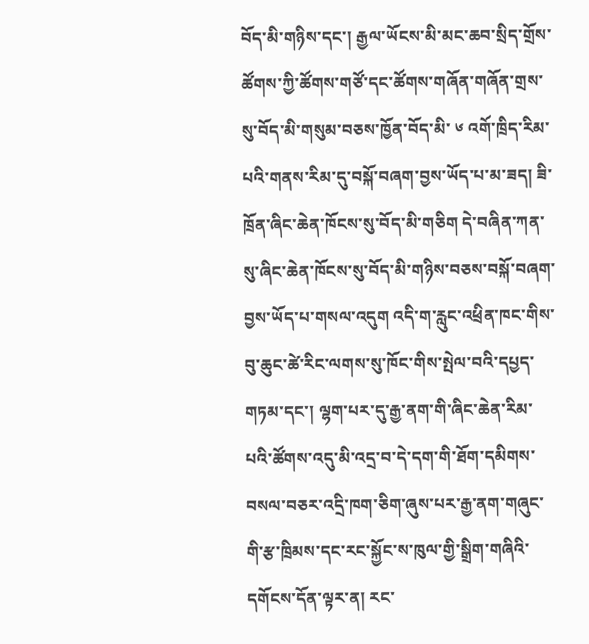བོད་མི་གཉིས་དང་། རྒྱལ་ཡོངས་མི་མང་ཆབ་སྲིད་གྲོས་ཚོགས་ཀྱི་ཚོགས་གཙོ་དང་ཚོགས་གཞོན་གཞོན་གྲས་སུ་བོད་མི་གསུམ་བཅས་ཁྱོན་བོད་མི་ ༦ འགོ་ཁྲིད་རིམ་པའི་གནས་རིམ་དུ་བསྐོ་བཞག་བྱས་ཡོད་པ་མ་ཟད། ཟི་ཁྲོན་ཞིང་ཆེན་ཁོངས་སུ་བོད་མི་གཅིག དེ་བཞིན་ཀན་སུ་ཞིང་ཆེན་ཁོངས་སུ་བོད་མི་གཉིས་བཅས་བསྐོ་བཞག་བྱས་ཡོད་པ་གསལ་འདུག འདི་ག་རླུང་འཕྲིན་ཁང་གིས་བུ་ཆུང་ཚེ་རིང་ལགས་སུ་ཁོང་གིས་སྤེལ་བའི་དཔྱད་གཏམ་དང་། ལྷག་པར་དུ་རྒྱ་ནག་གི་ཞིང་ཆེན་རིམ་པའི་ཚོགས་འདུ་མི་འདྲ་བ་དེ་དག་གི་ཐོག་དམིགས་བསལ་བཅར་འདྲི་ཁག་ཅིག་ཞུས་པར་རྒྱ་ནག་གཞུང་གི་རྩ་ཁྲིམས་དང་རང་སྐྱོང་ས་ཁུལ་གྱི་སྒྲིག་གཞིའི་དགོངས་དོན་ལྟར་ན། རང་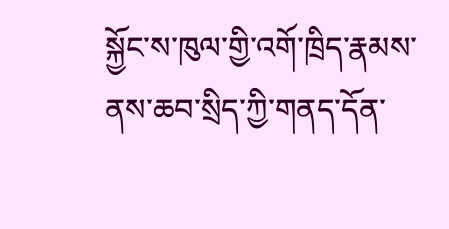སྐྱོང་ས་ཁུལ་གྱི་འགོ་ཁྲིད་རྣམས་ནས་ཆབ་སྲིད་ཀྱི་གནད་དོན་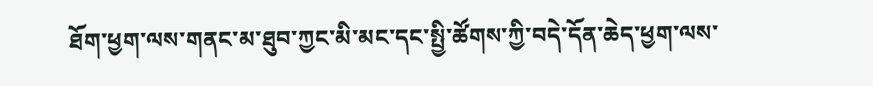ཐོག་ཕྱག་ལས་གནང་མ་ཐུབ་ཀྱང་མི་མང་དང་སྤྱི་ཚོགས་ཀྱི་བདེ་དོན་ཆེད་ཕྱག་ལས་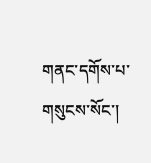གནང་དགོས་པ་གསུངས་སོང་།